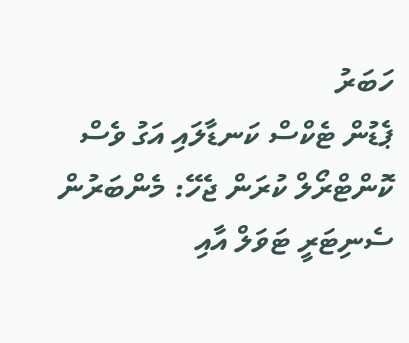ހަބަރު
ޕެޑުން ޓެކްސް ކަނޑާލައި އަގު ވެސް ކޮންޓްރޯލް ކުރަން ޖެހޭ: މެންބަރުން
ސެނިޓަރީ ޓަވަލް އާއި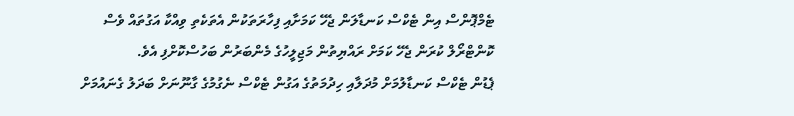ޓެމްޕޮންސް އިން ޓެކްސް ކަނޑާލަން ޖެހޭ ކަމަށާއި ފިހާރަތަކުން އެތަކެތި ވިއްކާ އަގުތައް ވެސް ކޮންޓްރޯލް ކުރަން ޖެހޭ ކަމަށް ރައްޔިތުން މަޖިލީހުގެ މެންބަރުން ބަހުސްކޮށްފި އެވެ.
ޕެޑުން ޓެކްސް ކަނޑާލުމަށް މުދަލާއި ހިދުމަތުގެ އަގުން ޓެކްސް ނެގުމުގެ ގާނޫނަށް ބަދަލު ގެނައުމަށް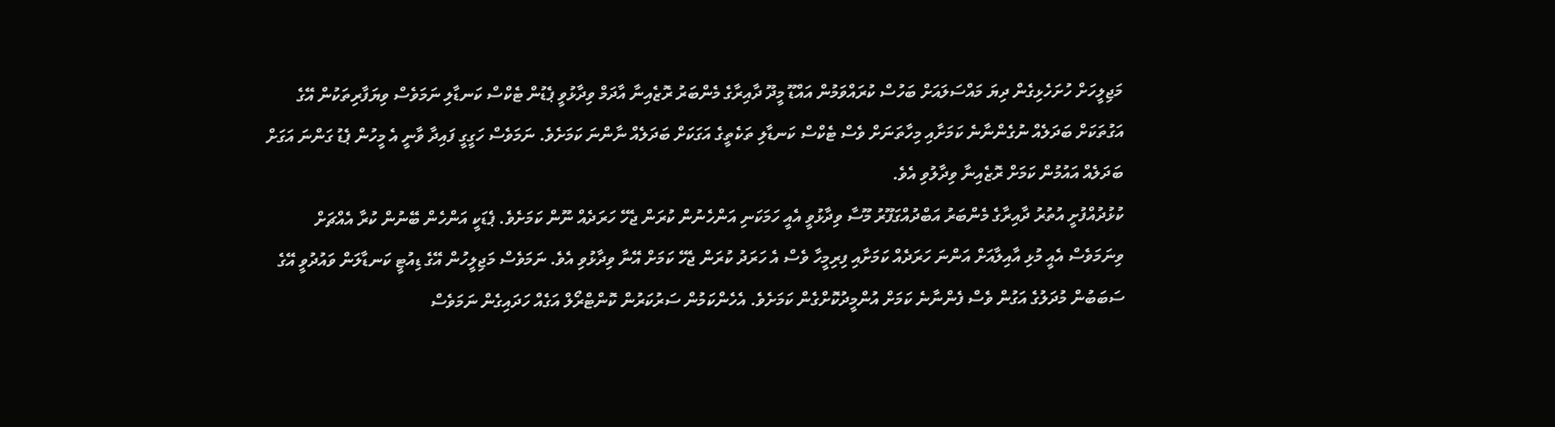މަޖިލީހަށް ހުށަހެޅިގެން ދިޔަ މައްސަލައަށް ބަހުސް ކުރައްވަމުން އައްޑޫ މީދޫ ދާއިރާގެ މެންބަރު ރޮޒެއިނާ އާދަމް ވިދާޅުވީ ޕެޑުން ޓެކްސް ކަނޑާލި ނަމަވެސް ވިޔަފާރިތަކުން އޭގެ އަގުތަކަށް ބަދަލެއް ނުގެންނާނެ ކަމަށާއި މިހާތަނަށް ވެސް ޓެކްސް ކަނޑާލި ތަކެތީގެ އަގަކަށް ބަދަލެއް ނާންނަ ކަމަށެވެ. ނަމަވެސް ހަގީގީ ފައިދާ ވާނީ އެ މީހުން ޕެޑު ގަންނަ އަގަށް
ބަދަލެއް އައުމުން ކަމަށް ރޮޒެއިނާ ވިދާލުވި އެވެ.
ކުޅުދުއްފުށީ އުތުރު ދާއިރާގެ މެންބަރު އަބްދުއްގަފޫރު މޫސާ ވިދާޅުވީ އެއީ ހަމަކަނި އަންހެނުން ކުރަން ޖެހޭ ހަރަދެއް ނޫން ކަމަށެވެ. ޕެޑަކީ އަންހެން ބޭނުން ކުރާ އެއްޗަށް ވިނަމަވެސް އެއީ މުޅި އާއިލާއަށް އަންނަ ހަރަދެއް ކަމަށާއި ފިރިމީހާ ވެސް އެ ހަރަދު ކުރަން ޖެހޭ ކަމަށް އޭނާ ވިދާޅުވި އެވެ. ނަމަވެސް މަޖިލީހުން އޭގެ ޑިއުޓީ ކަނޑާލަން ވައުދުވީ އޭގެ ސަބަބުން މުދަލުގެ އަގުން ވެސް ފެންނާނެ ކަމަށް އުންމީދުކޮށްގެން ކަމަށެވެ. އެހެންކަމުން ސަރުކަރުން ކޮންޓްރޯލް އަގެއް ހަދައިގެން ނަމަވެސް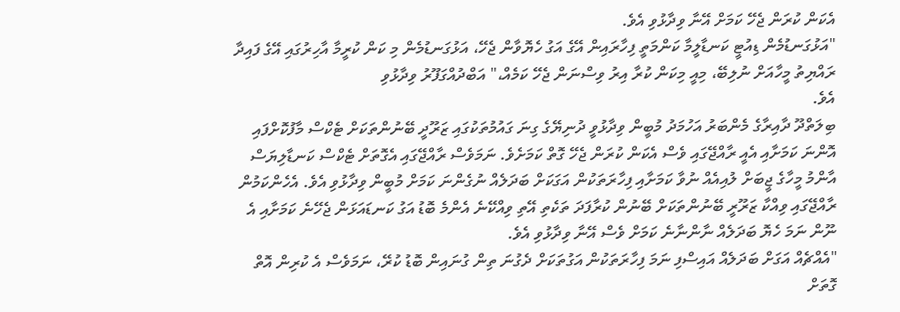އެކަން ކުރަން ޖެހޭ ކަމަށް އޭނާ ވިދާޅުވި އެވެ.
"އަޅުގަނޑުމެން ޑިއުޓީ ކަނޑާލީމާ ކަންމަތީ ފިހާރައިން އޭގެ އަގު ހެޔޮވާން ޖެހޭ، އަޅުގަނޑުމެން މި ކަން ކުރީމާ އާހިރުގައި އޭގެ ފައިދާ ރައްޔިތު މީހާއަށް ނުލިބޭ، މިއީ މިކަން ކުރާ އިރު ވިސްނަން ޖެހޭ ކަމެއް،" އަބްދުއްގަފޫރު ވިދާޅުވި
އެވެ.
ބިލަތްދޫ ދާއިރާގެ މެންބަރު އަހުމަދު މުބީން ވިދާޅުވީ ދުނިޔޭގެ ގިނަ ގައުމުތަކުގައި ޒަރޫދީ ބޭނުންތަކަށް ޓެކްސް މާފުކޮށްފައި އޮންނަ ކަމަށާއި އެއީ ރާއްޖޭގައި ވެސް އެކަން ކުރަން ޖެހޭ ގޮތް ކަމަށެވެ. ނަމަވެސް ރާއްޖޭގައި އެގޮތަށް ޓެކްސް ކަނޑާލިޔަސް އާންމު މީހާގެ ޖީބަށް ލުއިއެއް ނުވާ ކަމަށާއި ފިހާރަތަކުން އަގަކަށް ބަދަލެއް ނުގެންނަ ކަމަށް މުބީން ވިދާޅުވި އެވެ. އެހެންކަމުން ރާއްޖޭގައި ވިއްކާ ޒަރޫރީ ބޭނުންތަކަށް ބޭނުން ކުރާފަދަ ތަކެތި އޭތި ވިއްކޭނެ އެންމެ ބޮޑު އަގު ކަނޑައަޅަން ޖެހޭނެ ކަމަށާއި އެ ނޫން ނަމަ ހެޔޮ ބަދަލެއް ނާންނާނެ ކަމަށް ވެސް އޭނާ ވިދާޅުވި އެވެ.
"އެއްޗެއް އަގަށް ބަދަލެއް އައިސްފި ނަމަ ފިހާރަތަކުން އަގުތަކަށް ދެގުނަ ތިން ގުނައިން ބޮޑު ކުރޭ، ނަމަވެސް އެ ކުރިން އޮތް ގޮތަށް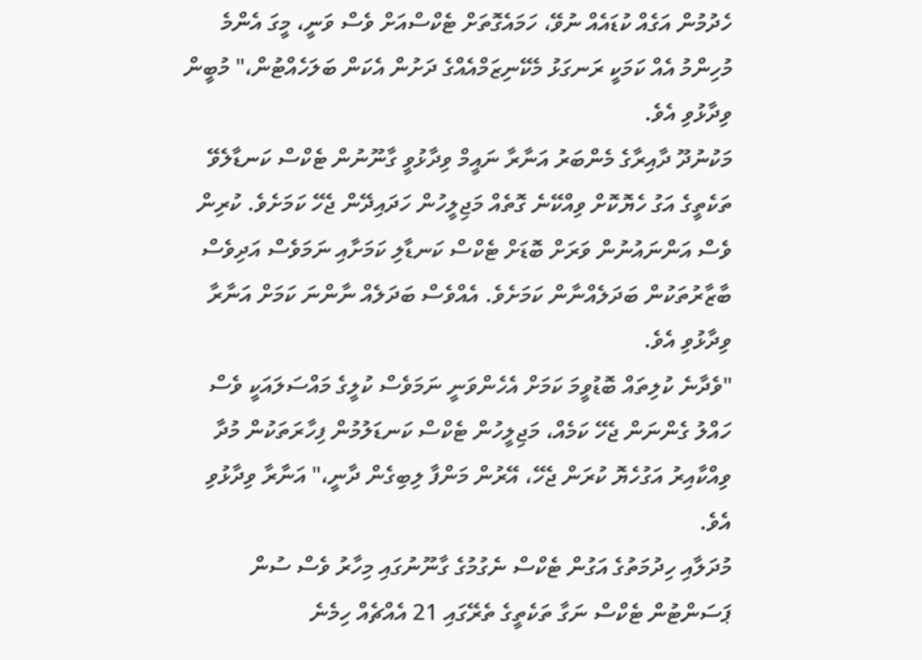ހެދުމުން އަގެއް ކުޑައެއް ނުވޭ، ހަމައެގޮތަށް ޓެކްސްއަށް ވެސް ވަނީ، މީގަ އެންމެ މުހިންމު އެއް ކަމަކީ ރަނގަޅު މެކޭނިޒަމްއެއްގެ ދަށުން އެކަން ބަލަހެއްޓުން،" މުބީން ވިދާޅުވި އެވެ.
މަކުނުދޫ ދާއިރާގެ މެންބަރު އަނާރާ ނައީމް ވިދާޅުވީ ގާނޫނުން ޓެކްސް ކަނޑާލެވޭ ތަކެތީގެ އަގު ހެޔޮކޮށް ވިއްކޭނެ ގޮތެއް މަޖިލީހުން ހަދައިދޭން ޖެހޭ ކަމަށެވެ. ކުރިން ވެސް އަންނައުނުން ވަރަށް ބޮޑަށް ޓެކްސް ކަނޑާލި ކަމަށާއި ނަމަވެސް އަދިވެސް ބާޒާރުތަކުން ބަދަލެއްނާން ކަމަށެވެ. އެއްވެސް ބަދަލެއް ނާންނަ ކަމަށް އަނާރާ ވިދާޅުވި އެވެ.
"ވެދާނެ ކުލިތައް ބޮޑުވީމަ ކަމަށް އެހެންވަނީ ނަމަވެސް ކުލީގެ މައްސަލައަކީ ވެސް ހައްލު ގެންނަން ޖެހޭ ކަމެއް، މަޖިލީހުން ޓެކްސް ކަނޑަލުމުން ފިހާރަތަކުން މުދާ ވިއްކާއިރު އަގުހެޔޮ ކުރަން ޖެހޭ، އޭރުން މަންފާ ލިބިގެން ދާނީ،" އަނާރާ ވިދާޅުވި އެވެ.
މުދަލާއި ހިދުމަތުގެ އަގުން ޓެކްސް ނެގުމުގެ ގާނޫނުގައި މިހާރު ވެސް ސުން ޕަސަންޓުން ޓެކްސް ނަގާ ތަކެތީގެ ތެރޭގައި 21 އެއްޗެއް ހިމެނެ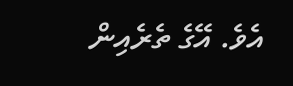އެވެ. އޭގެ ތެރެއިން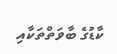ކާޑުގެ ބާވަތްތަކާއި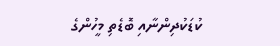ކުޑަކުދިންނާއި ބޮޑެތި މީހުންގެ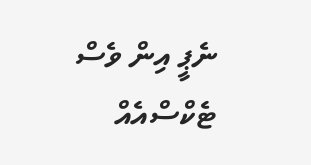ނެޕީ އިން ވެސް
ޓެކްސްއެއް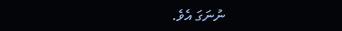ނުނަގަ އެވެ.